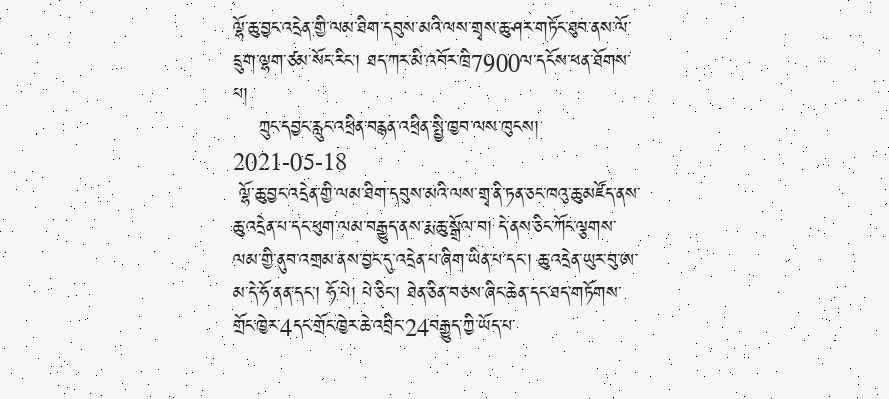ལྷོ་ཆུ་བྱང་འདྲེན་གྱི་ལམ་ཐིག་དབུས་མའི་ལས་གྲྭས་ཆུ་ཤར་གཏོང་ཐུབ་ནས་ལོ་དྲུག་ལྷག་ཙམ་སོང་རིང་། ཐད་ཀར་མི་འབོར་ཁྲི7900ལ་དངོས་ཕན་ཐོགས་པ།
    ཀྲུང་དབྱང་རླུང་འཕྲིན་བརྙན་འཕྲིན་སྤྱི་ཁྱབ་ལས་ཁུངས།    2021-05-18
 ལྷོ་ཆུ་བྱང་འདྲེན་གྱི་ལམ་ཐིག་དབུས་མའི་ལས་གྲྭ་ནི་ཏན་ཅང་ཁའུ་ཆུ་མཛོད་ནས་ཆུ་འདྲེན་པ་དང་ཕུག་ལམ་བརྒྱུད་ནས་རྨ་ཆུ་སྒྲོལ་བ། དེ་ནས་ཅིང་ཀོང་ལྕགས་ལམ་གྱི་ནུབ་འགྲམ་ནས་བྱང་དུ་འདྲེན་པ་ཞིག་ཡིན་པ་དང་། ཆུ་འདྲེན་ཡུར་བུ་ཨ་མ་དེ་ཧོ་ནན་དང་། ཧོ་པེ། པེ་ཅིང་། ཐེན་ཅིན་བཅས་ཞིང་ཆེན་དང་ཐད་གཏོགས་གྲོང་ཁྱེར་4དང་གྲོང་ཁྱེར་ཆེ་འབྲིང་24བརྒྱུད་ཀྱི་ཡོད་པ་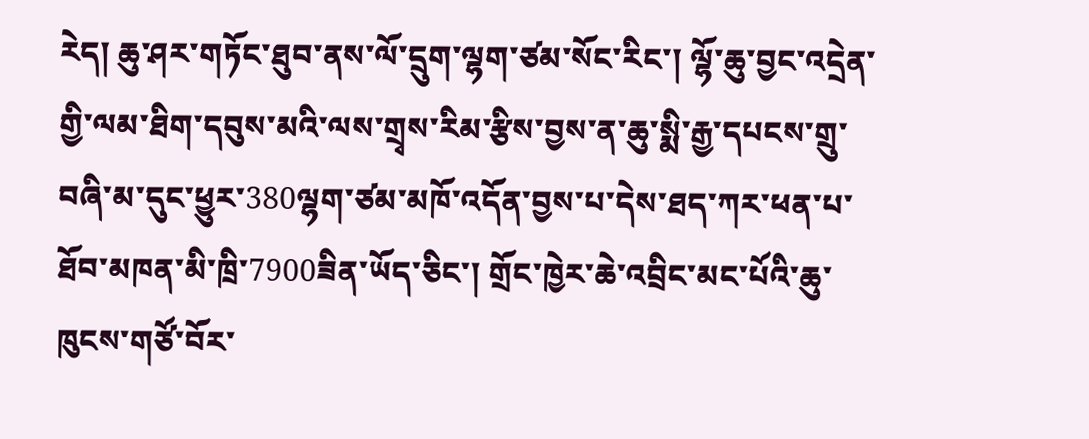རེད། ཆུ་ཤར་གཏོང་ཐུབ་ནས་ལོ་དྲུག་ལྷག་ཙམ་སོང་རིང་། ལྷོ་ཆུ་བྱང་འདྲེན་གྱི་ལམ་ཐིག་དབུས་མའི་ལས་གྲྭས་རིམ་རྩིས་བྱས་ན་ཆུ་སྨི་རྒྱ་དཔངས་གྲུ་བཞི་མ་དུང་ཕྱུར་380ལྷག་ཙམ་མཁོ་འདོན་བྱས་པ་དེས་ཐད་ཀར་ཕན་པ་ཐོབ་མཁན་མི་ཁྲི་7900ཟིན་ཡོད་ཅིང་། གྲོང་ཁྱེར་ཆེ་འབྲིང་མང་པོའི་ཆུ་ཁུངས་གཙོ་བོར་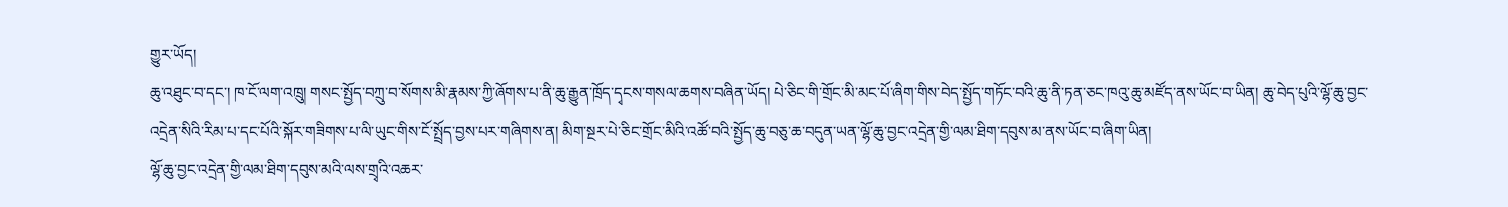གྱུར་ཡོད།
ཆུ་འཐུང་བ་དང་། ཁ་ངོ་ལག་འཁྲུ། གསང་སྤྱོད་བཀྲུ་བ་སོགས་མི་རྣམས་ཀྱི་ཞོགས་པ་ནི་ཆུ་རྒྱུན་ཁྲོད་དྭངས་གསལ་ཆགས་བཞིན་ཡོད། པེ་ཅིང་གི་གྲོང་མི་མང་པོ་ཞིག་གིས་བེད་སྤྱོད་གཏོང་བའི་ཆུ་ནི་ཏན་ཅང་ཁའུ་ཆུ་མཛོད་ནས་ཡོང་བ་ཡིན། ཆུ་བེད་པུའི་ལྷོ་ཆུ་བྱང་འདྲེན་སིའི་རིམ་པ་དང་པོའི་སྐོར་གཟིགས་པ་ལི་ཡུང་གིས་ངོ་སྤྲོད་བྱས་པར་གཞིགས་ན། མིག་སྔར་པེ་ཅིང་གྲོང་མིའི་འཚོ་བའི་སྤྱོད་ཆུ་བཅུ་ཆ་བདུན་ཡན་ལྷོ་ཆུ་བྱང་འདྲེན་གྱི་ལམ་ཐིག་དབུས་མ་ནས་ཡོང་བ་ཞིག་ཡིན།
ལྷོ་ཆུ་བྱང་འདྲེན་གྱི་ལམ་ཐིག་དབུས་མའི་ལས་གྲྭའི་འཆར་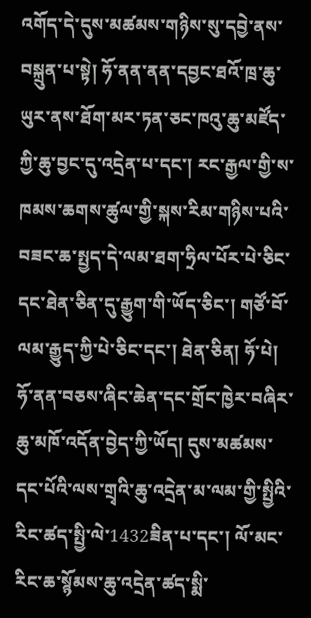འགོད་དེ་དུས་མཚམས་གཉིས་སུ་དབྱེ་ནས་བསྐྲུན་པ་སྟེ། ཧོ་ནན་ནན་དབྱང་ཐའོ་ཁྲ་ཆུ་ཡུར་ནས་ཐོག་མར་ཏན་ཅང་ཁའུ་ཆུ་མཛོད་ཀྱི་ཆུ་བྱང་དུ་འདྲེན་པ་དང་། རང་རྒྱལ་གྱི་ས་ཁམས་ཆགས་ཚུལ་གྱི་སྐས་རིམ་གཉིས་པའི་བཟང་ཆ་སྤྱད་དེ་ལམ་ཐག་ཧྲིལ་པོར་པེ་ཅིང་དང་ཐེན་ཅིན་དུ་རྒྱུག་གི་ཡོད་ཅིང་། གཙོ་བོ་ལམ་རྒྱུད་ཀྱི་པེ་ཅིང་དང་། ཐེན་ཅིན། ཧོ་པེ། ཧོ་ནན་བཅས་ཞིང་ཆེན་དང་གྲོང་ཁྱེར་བཞིར་ཆུ་མཁོ་འདོན་བྱེད་ཀྱི་ཡོད། དུས་མཚམས་དང་པོའི་ལས་གྲྭའི་ཆུ་འདྲེན་མ་ལམ་གྱི་སྤྱིའི་རིང་ཚད་སྤྱི་ལེ་1432ཟིན་པ་དང་། ལོ་མང་རིང་ཆ་སྙོམས་ཆུ་འདྲེན་ཚད་སྨི་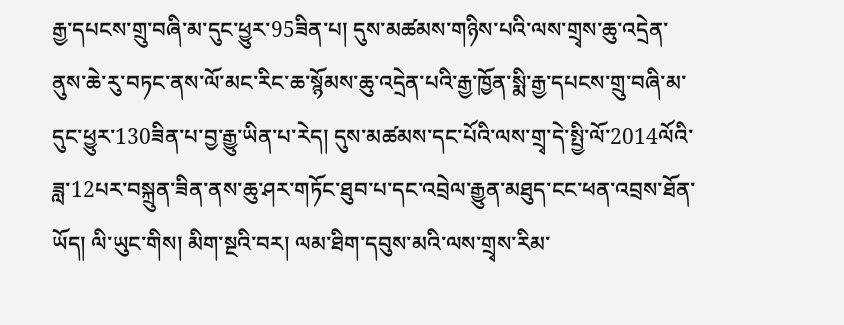རྒྱ་དཔངས་གྲུ་བཞི་མ་དུང་ཕྱུར་95ཟིན་པ། དུས་མཚམས་གཉིས་པའི་ལས་གྲྭས་ཆུ་འདྲེན་ནུས་ཆེ་རུ་བཏང་ནས་ལོ་མང་རིང་ཆ་སྙོམས་ཆུ་འདྲེན་པའི་རྒྱ་ཁྱོན་སྨི་རྒྱ་དཔངས་གྲུ་བཞི་མ་དུང་ཕྱུར་130ཟིན་པ་བྱ་རྒྱུ་ཡིན་པ་རེད། དུས་མཚམས་དང་པོའི་ལས་གྲྭ་དེ་སྤྱི་ལོ་2014ལོའི་ཟླ་12པར་བསྐྲུན་ཟིན་ནས་ཆུ་ཤར་གཏོང་ཐུབ་པ་དང་འབྲེལ་རྒྱུན་མཐུད་ངང་ཕན་འབྲས་ཐོན་ཡོད། ལི་ཡུང་གིས། མིག་སྔའི་བར། ལམ་ཐིག་དབུས་མའི་ལས་གྲྭས་རིམ་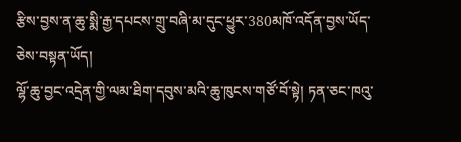རྩིས་བྱས་ན་ཆུ་སྨི་རྒྱ་དཔངས་གྲུ་བཞི་མ་དུང་ཕྱུར་380མཁོ་འདོན་བྱས་ཡོད་ཅེས་བསྟན་ཡོད།
ལྷོ་ཆུ་བྱང་འདྲེན་གྱི་ལམ་ཐིག་དབུས་མའི་ཆུ་ཁུངས་གཙོ་བོ་སྟེ། ཏན་ཅང་ཁའུ་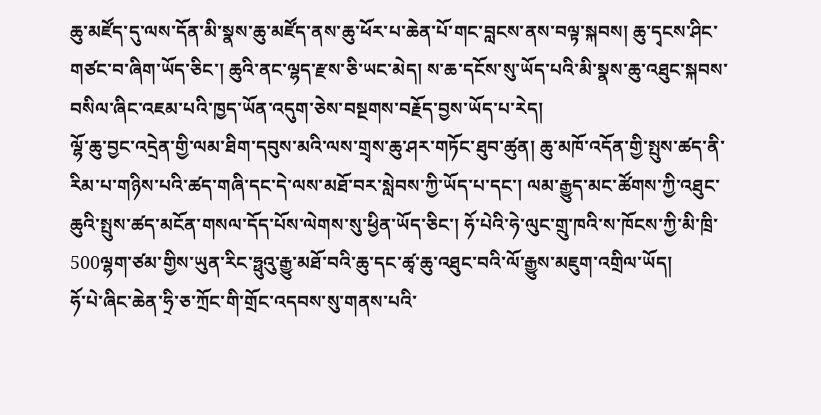ཆུ་མཛོད་དུ་ལས་དོན་མི་སྣས་ཆུ་མཛོད་ནས་ཆུ་ཕོར་པ་ཆེན་པོ་གང་བླངས་ནས་བལྟ་སྐབས། ཆུ་དྭངས་ཤིང་གཙང་བ་ཞིག་ཡོད་ཅིང་། ཆུའི་ནང་ལྷད་རྫས་ཅི་ཡང་མེད། ས་ཆ་དངོས་སུ་ཡོད་པའི་མི་སྣས་ཆུ་འཐུང་སྐབས་བསིལ་ཞིང་འཇམ་པའི་ཁྱད་ཡོན་འདུག་ཅེས་བསྔགས་བརྗོད་བྱས་ཡོད་པ་རེད།
ལྷོ་ཆུ་བྱང་འདྲེན་གྱི་ལམ་ཐིག་དབུས་མའི་ལས་གྲྭས་ཆུ་ཤར་གཏོང་ཐུབ་ཚུན། ཆུ་མཁོ་འདོན་གྱི་སྤུས་ཚད་ནི་རིམ་པ་གཉིས་པའི་ཚད་གཞི་དང་དེ་ལས་མཐོ་བར་སླེབས་ཀྱི་ཡོད་པ་དང་། ལམ་རྒྱུད་མང་ཚོགས་ཀྱི་འཐུང་ཆུའི་སྤུས་ཚད་མངོན་གསལ་དོད་པོས་ལེགས་སུ་ཕྱིན་ཡོད་ཅིང་། ཧོ་པེའི་ཧེ་ལུང་གྲུ་ཁའི་ས་ཁོངས་ཀྱི་མི་ཁྲི་500ལྷག་ཙམ་གྱིས་ཡུན་རིང་ཧྥུའུ་རྒྱུ་མཐོ་བའི་ཆུ་དང་ཚྭ་ཆུ་འཐུང་བའི་ལོ་རྒྱུས་མཇུག་འགྲིལ་ཡོད།
ཧོ་པེ་ཞིང་ཆེན་ཧྲི་ཅ་ཀྲོང་གི་གྲོང་འདབས་སུ་གནས་པའི་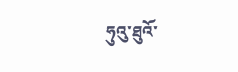ཧུའུ་ཐུའོ་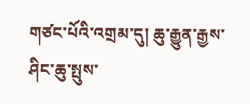གཙང་པོའི་འགྲམ་དུ། ཆུ་རྒྱུན་རྒྱས་ཤིང་ཆུ་སྤུས་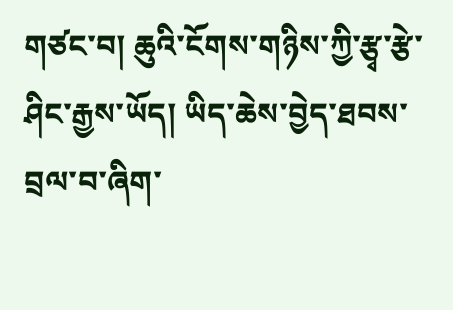གཙང་བ། ཆུའི་ངོགས་གཉིས་ཀྱི་རྩྭ་རྩེ་ཤིང་རྒྱས་ཡོད། ཡིད་ཆེས་བྱེད་ཐབས་བྲལ་བ་ཞིག་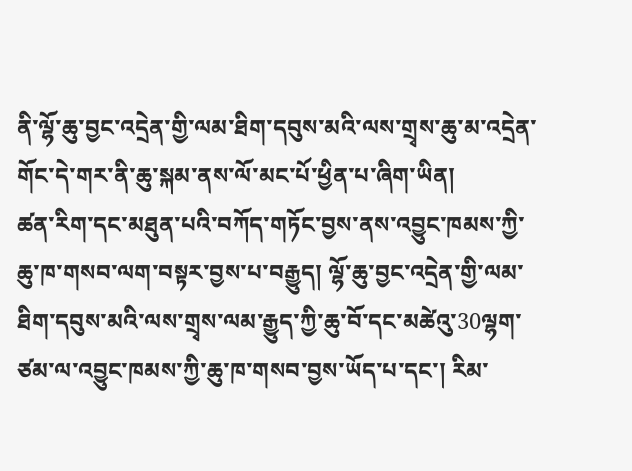ནི་ལྷོ་ཆུ་བྱང་འདྲེན་གྱི་ལམ་ཐིག་དབུས་མའི་ལས་གྲྭས་ཆུ་མ་འདྲེན་གོང་དེ་གར་ནི་ཆུ་སྐམ་ནས་ལོ་མང་པོ་ཕྱིན་པ་ཞིག་ཡིན།
ཚན་རིག་དང་མཐུན་པའི་བཀོད་གཏོང་བྱས་ནས་འབྱུང་ཁམས་ཀྱི་ཆུ་ཁ་གསབ་ལག་བསྟར་བྱས་པ་བརྒྱུད། ལྷོ་ཆུ་བྱང་འདྲེན་གྱི་ལམ་ཐིག་དབུས་མའི་ལས་གྲྭས་ལམ་རྒྱུད་ཀྱི་ཆུ་བོ་དང་མཚེའུ་30ལྷག་ཙམ་ལ་འབྱུང་ཁམས་ཀྱི་ཆུ་ཁ་གསབ་བྱས་ཡོད་པ་དང་། རིམ་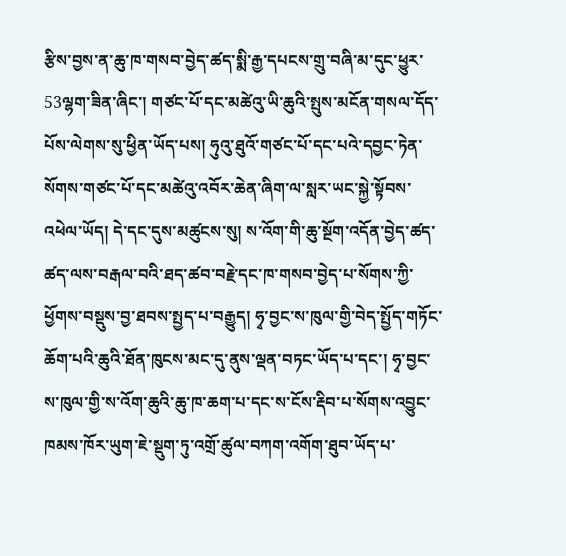རྩིས་བྱས་ན་ཆུ་ཁ་གསབ་བྱེད་ཚད་སྨི་རྒྱ་དཔངས་གྲུ་བཞི་མ་དུང་ཕྱུར་53ལྷག་ཟིན་ཞིང་། གཙང་པོ་དང་མཚེའུ་ཡི་ཆུའི་སྤུས་མངོན་གསལ་དོད་པོས་ལེགས་སུ་ཕྱིན་ཡོད་པས། ཧུའུ་ཐུའོ་གཙང་པོ་དང་པའེ་དབྱང་ཏེན་སོགས་གཙང་པོ་དང་མཚེའུ་འབོར་ཆེན་ཞིག་ལ་སླར་ཡང་སྐྱེ་སྟོབས་འཕེལ་ཡོད། དེ་དང་དུས་མཚུངས་སུ། ས་འོག་གི་ཆུ་སྔོག་འདོན་བྱེད་ཚད་ཚད་ལས་བརྒལ་བའི་ཐད་ཚབ་བརྗེ་དང་ཁ་གསབ་བྱེད་པ་སོགས་ཀྱི་ཕྱོགས་བསྡུས་བྱ་ཐབས་སྤྱད་པ་བརྒྱུད། ཧྭ་བྱང་ས་ཁུལ་གྱི་བེད་སྤྱོད་གཏོང་ཆོག་པའི་ཆུའི་ཐོན་ཁུངས་མང་དུ་ནུས་ལྡན་བཏང་ཡོད་པ་དང་། ཧྭ་བྱང་ས་ཁུལ་གྱི་ས་འོག་ཆུའི་ཆུ་ཁ་ཆག་པ་དང་ས་ངོས་རྡིབ་པ་སོགས་འབྱུང་ཁམས་ཁོར་ཡུག་ཇེ་སྡུག་ཏུ་འགྲོ་ཚུལ་བཀག་འགོག་ཐུབ་ཡོད་པ་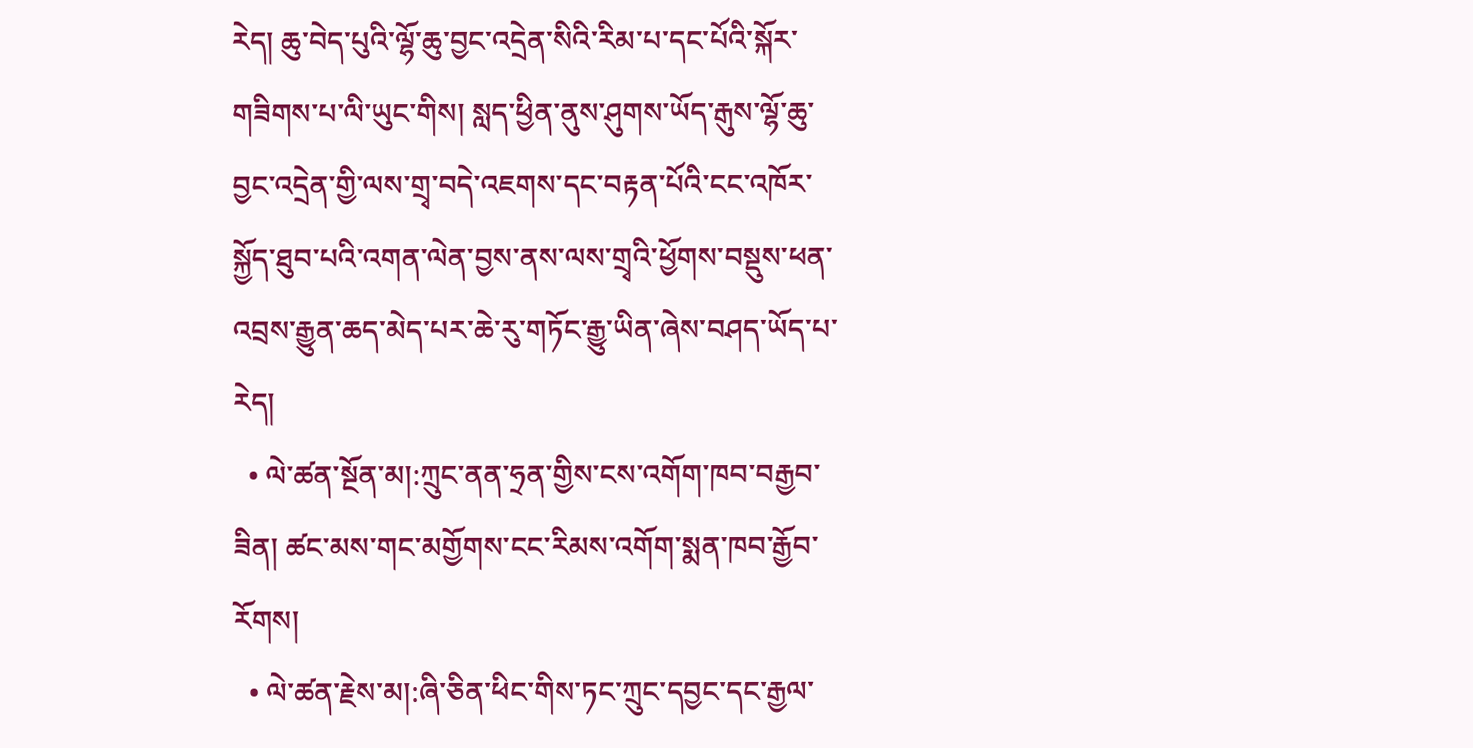རེད། ཆུ་བེད་པུའི་ལྷོ་ཆུ་བྱང་འདྲེན་སིའི་རིམ་པ་དང་པོའི་སྐོར་གཟིགས་པ་ལི་ཡུང་གིས། སླད་ཕྱིན་ནུས་ཤུགས་ཡོད་རྒུས་ལྷོ་ཆུ་བྱང་འདྲེན་གྱི་ལས་གྲྭ་བདེ་འཇགས་དང་བརྟན་པོའི་ངང་འཁོར་སྐྱོད་ཐུབ་པའི་འགན་ལེན་བྱས་ནས་ལས་གྲྭའི་ཕྱོགས་བསྡུས་ཕན་འབྲས་རྒྱུན་ཆད་མེད་པར་ཆེ་རུ་གཏོང་རྒྱུ་ཡིན་ཞེས་བཤད་ཡོད་པ་རེད།
  • ལེ་ཚན་སྔོན་མ།:ཀྲུང་ནན་ཧྲན་གྱིས་ངས་འགོག་ཁབ་བརྒྱབ་ཟིན། ཚང་མས་གང་མགྱོགས་ངང་རིམས་འགོག་སྨན་ཁབ་རྒྱོབ་རོགས།
  • ལེ་ཚན་རྗེས་མ།:ཞི་ཅིན་ཕིང་གིས་ཏང་ཀྲུང་དབྱང་དང་རྒྱལ་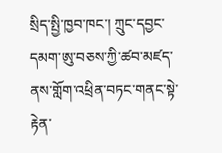སྲིད་སྤྱི་ཁྱབ་ཁང་། ཀྲུང་དབྱང་དམག་ཨུ་བཅས་ཀྱི་ཚབ་མཛད་ནས་གློག་འཕྲིན་བཏང་གནང་སྟེ་རྟེན་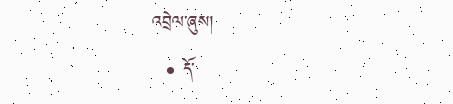འབྲེལ་ཞུས།
  • དོ་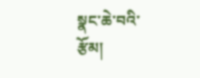སྣང་ཆེ་བའི་རྩོམ།